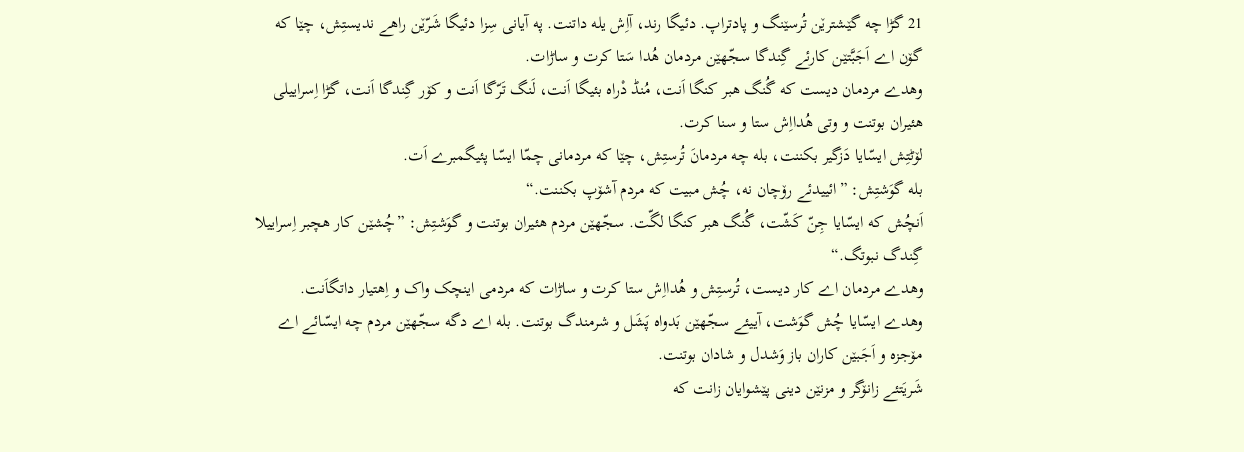21 گڑا چه گێشترێن تُرسێنگ و پادتراپ. دئیگا رند، آاِش یله داتنت. په آیانی سِزا دئیگا شَرّێن راهے ندیستِش، چێا که گۆن اے اَجَبَّتێن کارئے گِندگا سجّهێن مردمان هُدا سَتا کرت و ساڑات.
وهدے مردمان دیست که گُنگ هبر کنگا اَنت، مُنڈ دْراه بئیگا اَنت، لَنگ تَرّگا اَنت و کۆر گِندگا اَنت، گڑا اِسراییلی هئیران بوتنت و وتی هُدااِش ستا و سنا کرت.
لۆٹتِش ایسّایا دَزگیر بکننت، بله چه مردمانَ تُرستِش، چێا که مردمانی چمّا ایسّا پئیگمبرے اَت.
بله گوَشتِش: ”ائییدئے رۆچان نه، چُش مبیت که مردم آشۆپ بکننت.“
اَنچُش که ایسّایا جِنّ کَشّت، گُنگ هبر کنگا لگّت. سجّهێن مردم هئیران بوتنت و گوَشتِش: ”چُشێن کار هچبر اِسراییلا گِندگ نبوتگ.“
وهدے مردمان اے کار دیست، تُرستِش و هُدااِش ستا کرت و ساڑات که مردمی اینچک واک و اِهتیار داتگاَنت.
وهدے ایسّایا چُش گوَشت، آییئے سجّهێن بَدواه پَشَل و شرمندگ بوتنت. بله اے دگه سجّهێن مردم چه ایسّائے اے مۆجزه و اَجَبێن کاران باز وَشدل و شادان بوتنت.
شَریَتئے زانۆگر و مزنێن دینی پێشوایان زانت که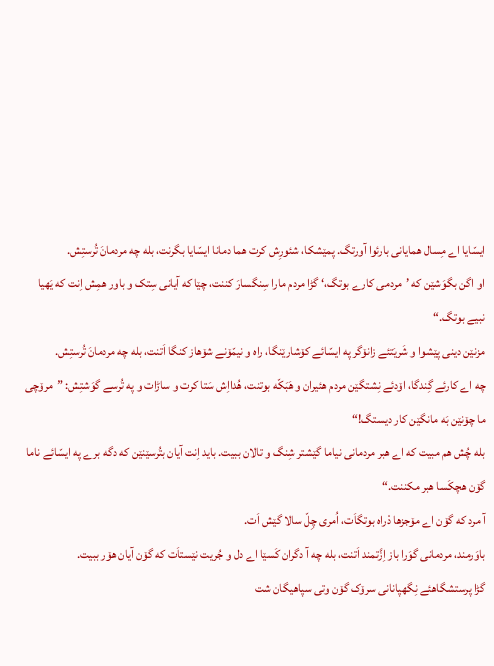ایسّایا اے مِسال همایانی بارئوا آورتگ. پمێشکا، شئورِش کرت هما دمانا ایسّایا بگرنت، بله چه مردمانَ تُرستِش.
او اگن بگوَشێن که ’مردمی کارے بوتگ،‘ گڑا مردم مارا سِنگسارَ کننت، چێا که آیانی سِتک و باور همِش اِنت که یَهیا نبیے بوتگ.“
مزنێن دینی پێشوا و شَریَتئے زانۆگر په ایسّائے کۆشارێنگا، راه و نیمّۆنے شۆهاز کنگا اَتنت، بله چه مردمانَ تُرستِش.
چه اے کارئے گِندگا، اۆدئے نِشتگێن مردم هئیران و هَبَکّه بوتنت، هُدااِش سَتا کرت و ساڑات و په تُرسے گوَشتِش: ”مرۆچی ما چۆنێن بَه مانگێن کار دیستگ!“
بله چُش هم مبیت که اے هبر مردمانی نیاما گێشتر شِنگ و تالان ببیت. باید اِنت آیان بتُرسێنێن که دگه برے په ایسّائے ناما گۆن هچکَسا هبر مکننت.“
آ مرد که گۆن اے مۆجزها دْراه بوتگاَت، اُمری چِلّ سالا گێش اَت.
باوَرمند، مردمانی گوَرا باز اِزَّتمند اَتنت، بله چه آ دگران کَسێا اے دل و جُریت نێستاَت که گۆن آیان هۆر ببیت.
گڑا پرستشگاهئے نِگهپانانی سرۆک گۆن وتی سپاهیگان شت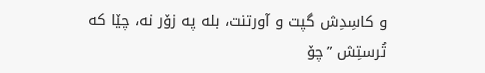و کاسِدِش گپت و آورتنت، بله په زۆر نه، چێا که تُرستِش ”چۆ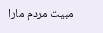مبیت مردم مارا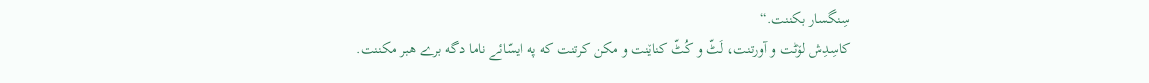سِنگسار بکننت.“
کاسِدِش لۆٹت و آورتنت، لَٹّ و کُٹّ کناێنت و مکن کرتنت که په ایسّائے ناما دگه برے هبر مکننت.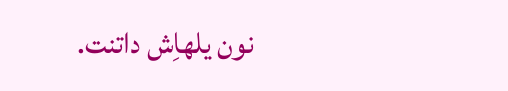نون یلهاِش داتنت.